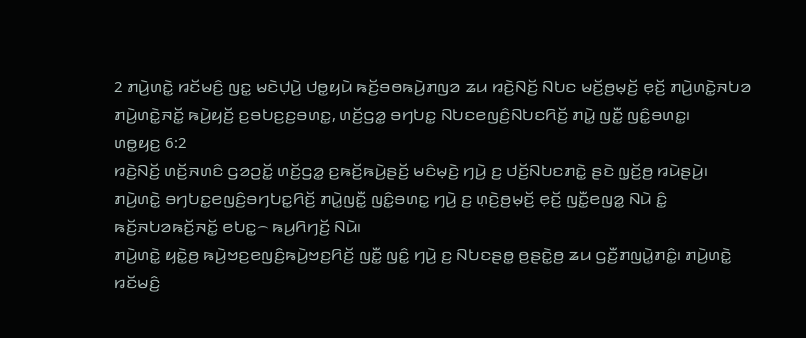2 ꤊꤣꤧ꤬ꤛꤢꤧ꤭ ꤙꤢꤩꤗꤢꤨ꤬ ꤜꤢ꤭ ꤗꤢꤧꤓ꤫ꤣꤧ꤬ ꤓꤥ꤭ꤟꤣꤧ ꤒꤢꤩ꤬ꤋꤥꤒꤣꤧ꤬ꤊꤜꤤ ꤘꤣ ꤙꤢꤧ꤬ꤡꤢꤩ꤬ ꤡꤝꤢ ꤗꤢꤩ꤬ꤥ꤬ꤗ꤫ꤢꤩ꤬ ꤕ꤫ꤢꤩ꤬ ꤊꤣꤧ꤬ꤛꤢꤧ꤭ꤏꤝꤤ ꤊꤣꤧ꤬ꤛꤢꤧ꤭ꤏꤢꤩ꤭ ꤒꤣꤧ꤬ꤟꤢꤩ꤬ ꤢ꤬ꤋꤝꤢ꤬ꤢ꤬ꤋꤛꤢ꤭, ꤛꤢꤩ꤬ꤞꤤ꤭ ꤋꤚꤝꤢ꤭ ꤡꤝꤢꤕꤜꤢꤨ꤬ꤡꤝꤢꤖꤢꤩ꤬ ꤊꤣꤧ꤭ ꤜꤢꤪ꤭ ꤜꤢꤨ꤭ꤋꤛꤢ꤭꤯
ꤛꤥ꤭ꤟꤢ꤬ 6:2
ꤙꤢꤧ꤬ꤡꤢꤩ꤬ ꤛꤢꤩ꤬ꤏꤛꤢꤨ ꤞꤤꤑꤢꤩ꤭ ꤛꤢꤩ꤬ꤞꤤ꤭ ꤢ꤬ꤒꤢꤩ꤬ꤒꤣꤧ꤬ꤔꤢꤩ꤬ ꤗꤢꤨꤗ꤫ꤢꤧ꤬ ꤚꤣꤧ꤬ ꤢ꤬ ꤓꤢꤩ꤬ꤡꤝꤢꤊꤢꤧ꤭ ꤔꤢꤧ ꤜ꤫ꤢꤩ꤬ꤥ꤬ ꤙꤣꤧꤔꤣꤧ꤬꤯ ꤊꤣꤧ꤬ꤛꤢꤧ꤭ ꤋꤚꤝꤢ꤭ꤕꤜꤢꤨ꤬ꤋꤚꤝꤢ꤭ꤖꤢꤩ꤬ ꤊꤣꤧ꤭ꤜꤢꤪ꤭ ꤜꤢꤨ꤭ꤋꤛꤢ꤭ ꤚꤣꤧ꤬ ꤢ꤬ ꤛ꤫ꤢꤧ꤬ꤥ꤬ꤗ꤫ꤢꤩ꤬ ꤕ꤫ꤢꤩ꤬ ꤜꤢꤪ꤭ꤕꤜꤤ꤭ ꤡꤣꤧ ꤢꤨ꤭ ꤒꤢꤩ꤬ꤏꤝꤤꤒꤢꤩ꤬ꤏꤢꤩ꤭ ꤕꤝꤢ꤭꤮ ꤒꤣ꤬ꤖꤚꤢꤩ꤬ ꤡꤣꤧ꤯
ꤊꤣꤧ꤬ꤛꤢꤧ꤭ ꤟꤢꤧ꤭ꤥ꤬ ꤒꤣꤧ꤬ꤠꤢ꤬ꤕꤜꤢꤨ꤬ꤒꤣꤧ꤬ꤠꤢ꤬ꤖꤢꤩ꤬ ꤜꤢꤪ꤭ ꤜꤢꤨ꤭ ꤚꤣꤧ꤬ ꤢ꤬ ꤡꤝꤢꤔꤥ꤭ ꤥ꤬ꤔꤢꤧ꤭ꤥ꤬ ꤘꤣ ꤞꤢꤪ꤬ꤊꤜꤣꤧ꤭ꤊꤢꤨ꤭꤯ ꤊꤣꤧ꤬ꤛꤢꤧ꤭ ꤙꤢꤩꤗꤢꤨ꤬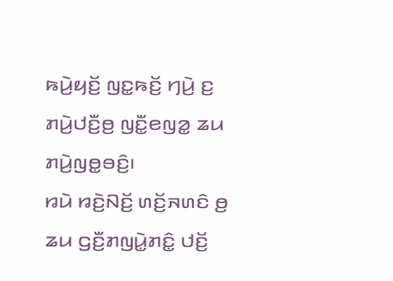ꤒꤣꤧ꤬ꤟꤢꤩ꤬ ꤜꤢ꤭ꤒꤢꤩ꤬ ꤚꤣꤧ꤬ ꤢ꤬ ꤊꤣꤧ꤬ꤓꤢꤪ꤬ꤥ꤬ ꤜꤢꤪ꤭ꤕꤜꤤ꤭ ꤘꤣ ꤊꤣꤧ꤬ꤜꤥ꤭ꤋꤢꤨ꤬꤯
ꤙꤣꤧ ꤙꤢꤧ꤬ꤡꤢꤩ꤬ ꤛꤢꤩ꤬ꤏꤛꤢꤨ ꤥ꤬ ꤘꤣ ꤞꤢꤪ꤬ꤊꤜꤣꤧ꤭ꤊꤢꤨ꤭ ꤓꤢꤩ꤬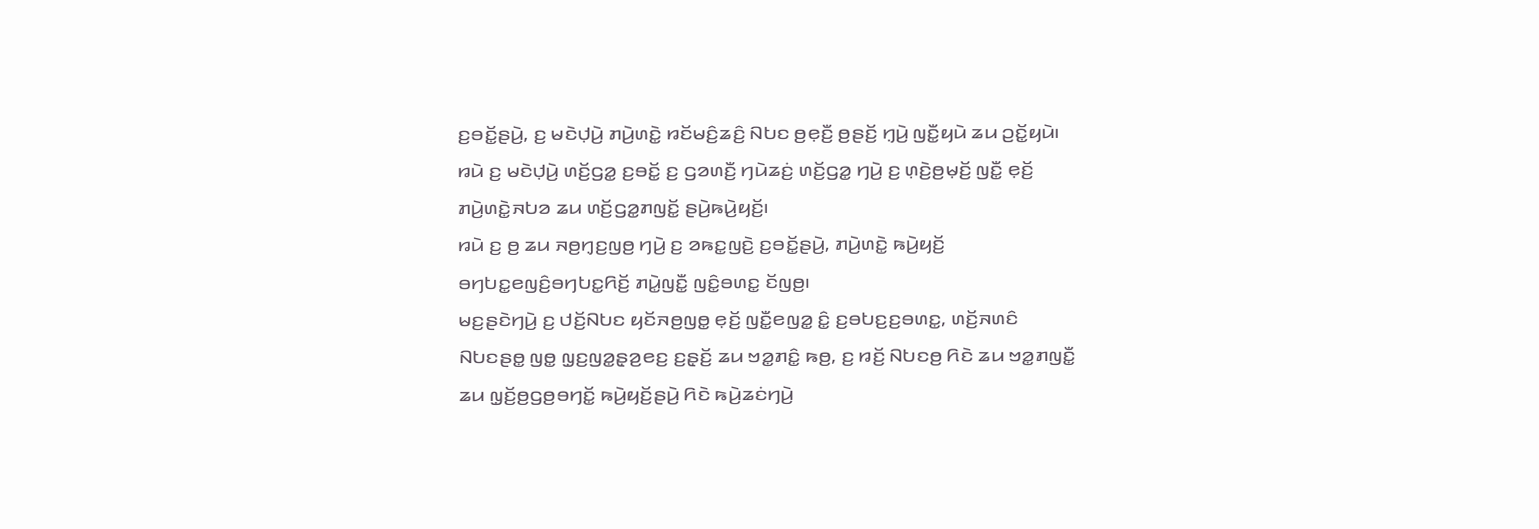ꤢ꤬ꤋꤢꤩ꤭ꤔꤣꤧ꤬, ꤢ꤬ ꤗꤢꤧꤓ꤫ꤣꤧ꤬ ꤊꤣꤧ꤬ꤛꤢꤧ꤭ ꤙꤢꤩꤗꤢꤨ꤬ꤘꤢꤨ꤬ ꤡꤝꤢ ꤥ꤬ꤕ꤫ꤢꤪ꤬ ꤥ꤬ꤔꤢꤩ꤬ ꤚ꤫ꤣꤧ꤬ ꤜꤢꤪ꤭ꤟꤣꤧ ꤘꤣ ꤑꤢꤩ꤭ꤟꤣꤧ꤯ ꤙꤣꤧ ꤢ꤬ ꤗꤢꤧꤓ꤫ꤣꤧ꤬ ꤛꤢꤩ꤬ꤞꤤ꤭ ꤢ꤬ꤋꤢꤩ꤭ ꤢ꤬ ꤞꤤꤛꤢꤪ꤬ ꤚꤣꤧꤘꤢꤦ꤬ ꤛꤢꤩ꤬ꤞꤤ꤭ ꤚꤣꤧ꤬ ꤢ꤬ ꤛ꤫ꤢꤧ꤬ꤥ꤬ꤗ꤫ꤢꤩ꤬ ꤜꤢꤪ꤭ ꤕ꤫ꤢꤩ꤬ ꤊꤣꤧ꤬ꤛꤢꤧ꤭ꤏꤝꤤ ꤘꤣ ꤛꤢꤩ꤬ꤞꤤ꤭ꤊꤜꤢꤩ꤭ ꤔꤣꤧ꤬ꤒꤣꤧ꤬ꤟꤢꤩ꤬꤯
ꤙꤣꤧ ꤢ꤬ ꤥ꤬ ꤘꤣ ꤏꤥ꤬ꤚ꤫ꤢ꤬ꤜꤥ꤬ ꤚꤣꤧ꤬ ꤢ꤬ ꤤꤒꤢ꤭ꤜꤢꤧ꤬ ꤢ꤬ꤋꤢꤩ꤭ꤔꤣꤧ꤬, ꤊꤣꤧ꤬ꤛꤢꤧ꤭ ꤒꤣꤧ꤬ꤟꤢꤩ꤬ ꤋꤚꤝꤢ꤭ꤕꤜꤢꤨ꤬ꤋꤚꤝꤢ꤭ꤖꤢꤩ꤬ ꤊꤣꤧ꤭ꤜꤢꤪ꤭ ꤜꤢꤨ꤭ꤋꤛꤢ꤭ ꤢꤩꤜꤥ꤬꤯
ꤗꤢ꤬ꤔꤢꤧꤚꤣꤧ꤬ ꤢ꤬ ꤓꤢꤩ꤬ꤡꤝꤢ ꤟꤢꤩꤏꤥ꤬ꤜꤥ꤭ ꤕ꤫ꤢꤩ꤬ ꤜꤢꤪ꤭ꤕꤜꤤ꤭ ꤢꤨ꤭ ꤢ꤬ꤋꤝꤢ꤬ꤢ꤬ꤋꤛꤢ꤭, ꤛꤢꤩ꤬ꤏꤛꤢꤨ ꤡꤝꤢꤔꤥ꤭ ꤜꤥ꤭ ꤜ꤫ꤢ꤬ꤜꤤ꤭ꤔ꤫ꤤ꤬ꤕꤢ꤬ ꤢ꤬ꤔ꤫ꤢꤩ꤬ ꤘꤣ ꤠꤤ꤭ꤊꤢꤨ꤭ ꤒꤥ꤬, ꤢ꤬ ꤙꤢꤩ꤬ ꤡꤝꤢꤥ꤬ ꤖꤢꤧ ꤘꤣ ꤠꤤ꤭ꤊꤜꤢꤪ꤭ ꤘꤣ ꤜ꤫ꤢꤩ꤬ꤥ꤬ꤞꤥ꤬ꤋꤚꤢꤩ꤭ ꤒꤣꤧ꤬ꤟꤢꤩ꤬ꤔꤣꤧ꤬ ꤖꤢꤧ ꤒꤣꤧ꤬ꤘꤢꤦꤚꤣꤧ꤬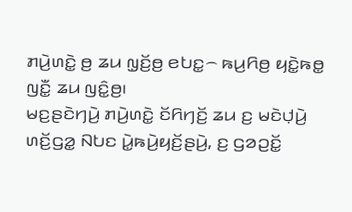ꤊꤣꤧ꤬ꤛꤢꤧ꤭ ꤥ꤬ ꤘꤣ ꤜ꤫ꤢꤩ꤬ꤥ꤬ ꤕꤝꤢ꤭꤮ ꤒꤣ꤬ꤖꤥ꤬ ꤟꤢꤧ꤭ꤒꤥ꤭ ꤜꤢꤪ꤭ ꤘꤣ ꤜꤢꤨ꤭ꤥ꤬꤯
ꤗꤢ꤬ꤔꤢꤧꤚꤣꤧ꤬ ꤊꤣꤧ꤬ꤛꤢꤧ꤭ ꤢꤩꤖꤚꤢꤩ꤬ ꤘꤣ ꤢ꤬ ꤗꤢꤧꤓ꤫ꤣꤧ꤬ ꤛꤢꤩ꤬ꤞꤤ꤭ ꤡꤝꤢ ꤣꤧ꤭ꤒꤣꤧ꤬ꤟꤢꤩ꤬ꤔꤣꤧ꤬, ꤢ꤬ ꤞꤤꤑꤢꤩ꤭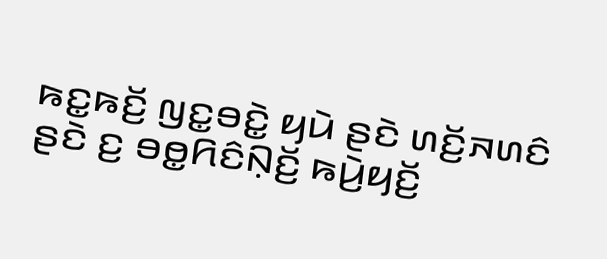ꤒꤢ꤭ꤒꤢꤩ꤬ ꤜꤢ꤭ꤋꤢꤧ꤭ ꤟꤣꤧ ꤔꤢꤧ ꤛꤢꤩ꤬ꤏꤛꤢꤨ ꤔꤢꤧ ꤢ꤬ ꤋꤥ꤭ꤖꤢꤨꤡ꤫ꤢꤩ꤬ ꤒꤣꤧ꤬ꤟꤢꤩ꤬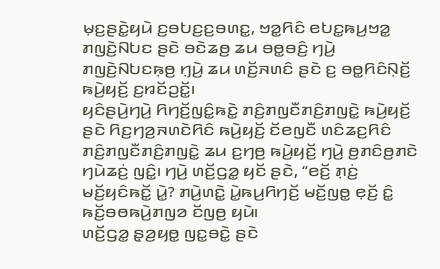ꤗ꤫ꤢ꤬ꤔꤢꤧ꤭ꤟꤣꤧ ꤢ꤬ꤋꤝꤢ꤬ꤢ꤬ꤋꤛꤢ꤭, ꤠꤤ꤭ꤖꤢꤨ ꤕꤝꤢ꤭ꤒꤣ꤬ꤠꤤ꤭ ꤊꤜꤢꤧ꤬ꤡꤝꤢ ꤔꤢꤧ ꤋꤢꤧꤘꤥ꤬ ꤘꤣ ꤋꤥ꤭ꤋꤢꤨ꤬ ꤚꤣꤧ꤬ ꤊꤜꤢꤧ꤬ꤡꤝꤢꤒ꤫ꤥ꤬ ꤚ꤫ꤣꤧ꤬ ꤘꤣ ꤛꤢꤩ꤬ꤏꤛꤢꤨ ꤔꤢꤧ ꤢ꤬ ꤋꤥ꤭ꤖꤢꤨꤡ꤫ꤢꤩ꤬ ꤒꤣꤧ꤬ꤟꤢꤩ꤬ ꤢ꤬ꤙꤢꤩꤑꤢꤩ꤭꤯
ꤟꤢꤨꤔꤣꤧ꤬ꤚꤣꤧ꤬ ꤖꤚꤢꤩ꤬ꤜꤢꤨ꤭ꤒꤢꤧ꤭ ꤊꤢꤨ꤬ꤊꤜꤢꤪꤊꤢꤨ꤬ꤊꤜꤢꤧ꤭ ꤒꤣꤧ꤬ꤟꤢꤩ꤬ ꤔꤢꤧ ꤖꤢ꤬ꤚꤤ꤬ꤏꤛꤢꤧꤖꤢꤨ ꤒꤣꤧ꤬ꤟꤢꤩ꤬ ꤢꤩꤕꤜꤢꤪ ꤛꤢꤨꤘꤢ꤬ꤖꤢꤨ ꤊꤢꤨ꤬ꤊꤜꤢꤪꤊꤢꤨ꤬ꤊꤜꤢꤧ꤭ ꤘꤣ ꤢ꤬ꤚꤥ꤬ ꤒꤣꤧ꤬ꤟꤢꤩ꤬ ꤚꤣꤧ꤬ ꤥ꤬ꤊꤢꤨꤥ꤬ꤊꤢꤧ ꤚꤣꤧꤘꤢꤦ꤬ ꤜꤢꤨ꤭꤯ ꤚꤣꤧ꤬ ꤛꤢꤩ꤬ꤞꤤ꤭ ꤟꤢꤩ ꤔꤢꤧ, “ꤕꤢꤩ꤬ ꤊ꤫ꤢꤦ꤬ ꤗꤢꤩ꤬ꤟꤢꤨꤒꤢꤩ꤭ ꤣꤧ꤭? ꤊꤣꤧ꤬ꤛꤢꤧ꤭ ꤣꤧ꤭ꤒꤣ꤬ꤖꤚꤢꤩ꤬ ꤗꤢꤩ꤬ꤜꤥ꤭ ꤕ꤫ꤢꤩ꤬ ꤢꤨ꤭ ꤒꤢꤩ꤬ꤋꤥꤒꤣꤧ꤬ꤊꤜꤤ ꤢꤩꤜꤥ꤬ ꤟꤣꤧ꤯
ꤛꤢꤩ꤬ꤞꤤ꤭ ꤔ꤫ꤤ꤬ꤟꤥ꤭ ꤜꤢ꤭ꤋꤢꤧ꤭ ꤔꤢꤧ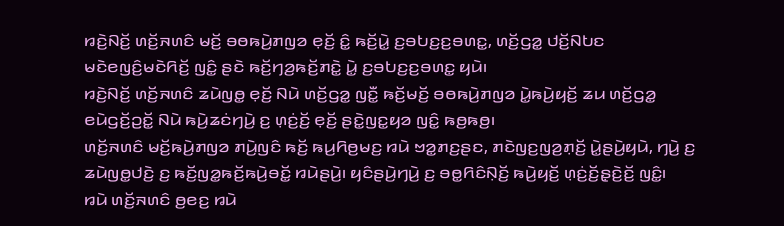ꤙꤢꤧ꤬ꤡꤢꤩ꤬ ꤛꤢꤩ꤬ꤏꤛꤢꤨ ꤗꤢꤩ꤬ ꤋꤥꤒꤣꤧ꤬ꤊꤜꤤ ꤕ꤫ꤢꤩ꤬ ꤢꤨ꤭ ꤒꤢꤩ꤬ꤣꤧ꤭ ꤢ꤬ꤋꤝꤢ꤬ꤢ꤬ꤋꤛꤢ꤭, ꤛꤢꤩ꤬ꤞꤤ꤭ ꤓꤢꤩ꤬ꤡꤝꤢ ꤗꤢꤧꤕꤜꤢꤨ꤬ꤗꤢꤧꤖꤢꤩ꤬ ꤜꤢꤨ꤭ ꤔꤢꤧ ꤒꤢꤩ꤬ꤚꤤ꤬ꤒꤢꤩ꤬ꤊꤢꤧ꤭ ꤣꤧ꤭ ꤢ꤬ꤋꤝꤢ꤬ꤢ꤬ꤋꤛꤢ꤭ ꤟꤣꤧ꤯
ꤙꤢꤧ꤬ꤡꤢꤩ꤬ ꤛꤢꤩ꤬ꤏꤛꤢꤨ ꤘꤣꤧꤜꤥ꤭ ꤕ꤫ꤢꤩ꤬ ꤡꤣꤧ ꤛꤢꤩ꤬ꤞꤤ꤭ ꤜꤢꤪ꤭ ꤒꤢꤩ꤬ꤗꤢꤩ꤬ ꤋꤥꤒꤣꤧ꤬ꤊꤜꤤ ꤣꤧ꤭ꤒꤣꤧ꤬ꤟꤢꤩ꤬ ꤘꤣ ꤛꤢꤩ꤬ꤞꤤ꤭ ꤕꤣꤧꤞꤢꤩ꤬ꤑꤢꤩ꤭ ꤡꤣꤧ ꤒꤣꤧ꤬ꤘꤢꤦꤚꤣꤧ꤬ ꤢ꤬ ꤛ꤫ꤢꤦ꤬ꤢꤩ꤬ ꤕ꤫ꤢꤩ꤬ ꤔꤢꤧ꤭ꤜꤢ꤭ꤟꤤ ꤜꤢꤨ꤭ ꤒꤥ꤬ꤒꤥ꤬꤯
ꤛꤢꤩ꤬ꤏꤛꤢꤨ ꤗꤢꤩ꤬ꤒꤣꤧ꤬ꤊꤜꤤ ꤊꤣꤧ꤬ꤜꤢꤨ ꤒꤢꤩ꤬ ꤒꤣ꤬ꤖꤥ꤬ꤗꤢ꤬ ꤙꤣꤧ ꤠꤤ꤭ꤊꤢ꤬ꤔꤢ, ꤊꤢꤧꤜꤢ꤬ꤜꤤ꤬ꤊ꤫ꤢꤩ꤬ ꤣꤧ꤭ꤔꤣꤧ꤬ꤟꤣꤧ, ꤚꤣꤧ꤬ ꤢ꤬ ꤘꤣꤧꤜꤥ꤭ꤓꤢꤧ꤬ ꤢ꤬ ꤒꤢꤩ꤬ꤜꤤ꤭ꤒꤢꤩ꤬ꤒꤣꤧ꤬ꤋꤢꤩ꤭ ꤙꤣꤧꤔꤣꤧ꤬꤯ ꤟꤢꤨꤔꤣꤧ꤬ꤚꤣꤧ꤬ ꤢ꤬ ꤋꤥ꤭ꤖꤢꤨꤡ꤫ꤢꤩ꤬ ꤒꤣꤧ꤬ꤟꤢꤩ꤬ ꤛ꤫ꤢꤦ꤬ꤢꤩ꤬ꤔ꤫ꤢꤧ꤬ꤢꤩ꤬ ꤜꤢꤨ꤭꤯
ꤙꤣꤧ ꤛꤢꤩ꤬ꤏꤛꤢꤨ ꤥ꤬ꤕꤢ꤬ ꤙꤣꤧ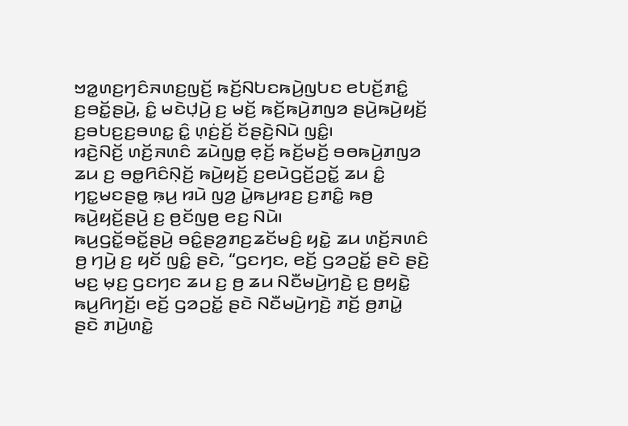ꤠꤤ꤭ꤛꤢ꤬ꤚꤢꤨꤏꤛꤢ꤬ꤜꤢꤩ꤬ ꤒꤢꤩ꤬ꤡꤝꤢꤒꤣꤧ꤬ꤜꤝꤢ ꤕꤝꤢꤩ꤬ꤊꤢꤨ꤭ ꤢ꤬ꤋꤢꤩ꤭ꤔꤣꤧ꤬, ꤢꤨ꤭ ꤗꤢꤧꤓ꤫ꤣꤧ꤬ ꤢ꤬ ꤗꤢꤩ꤬ ꤒꤢꤩ꤬ꤒꤣꤧ꤬ꤊꤜꤤ ꤔꤣꤧ꤬ꤒꤣꤧ꤬ꤟꤢꤩ꤬ ꤢ꤬ꤋꤝꤢ꤬ꤢ꤬ꤋꤛꤢ꤭ ꤢꤨ꤭ ꤛ꤫ꤢꤦ꤬ꤢꤩ꤬ ꤢꤩꤔꤢꤧ꤬ꤡꤣꤧ ꤜꤢꤨ꤭꤯
ꤙꤢꤧ꤬ꤡꤢꤩ꤬ ꤛꤢꤩ꤬ꤏꤛꤢꤨ ꤘꤣꤧꤜꤥ꤭ ꤕ꤫ꤢꤩ꤬ ꤒꤢꤩ꤬ꤗꤢꤩ꤬ ꤋꤥꤒꤣꤧ꤬ꤊꤜꤤ ꤘꤣ ꤢ꤬ ꤋꤥ꤭ꤖꤢꤨꤡ꤫ꤢꤩ꤬ ꤒꤣꤧ꤬ꤟꤢꤩ꤬ ꤢ꤬ꤕꤣꤧꤞꤢꤩ꤬ꤑꤢꤩ꤭ ꤘꤣ ꤢꤨ꤭ ꤚꤢ꤭ꤗꤢꤔꤥ꤭ ꤒ꤫ꤣ꤬ ꤙꤣꤧ ꤜꤤ꤬ ꤣꤧ꤭ꤒꤣ꤬ꤙꤢ꤬ ꤢ꤬ꤊꤢꤨ꤭ ꤒꤥ꤬ ꤒꤣꤧ꤬ꤟꤢꤩ꤬ꤔꤣꤧ꤬ ꤢ꤬ ꤥ꤬ꤢꤩꤜꤥ꤬ ꤕꤢ꤬ ꤡꤣꤧ꤯
ꤒꤣ꤬ꤞꤢꤩ꤭ꤋꤢꤩ꤭ꤔꤣꤧ꤬ ꤋꤢꤨ꤭ꤔꤤ꤬ꤊꤢ꤬ꤘꤢꤩꤗꤢꤨ꤬ ꤟꤢꤧ꤭ ꤘꤣ ꤛꤢꤩ꤬ꤏꤛꤢꤨ ꤥ꤬ ꤚꤣꤧ꤬ ꤢ꤬ ꤟꤢꤩ ꤜꤢꤨ꤭ ꤔꤢꤧ, “ꤞꤢꤚꤢ, ꤕꤢꤩ꤬ ꤞꤤꤑꤢꤩ꤭ ꤔꤢꤧ ꤔꤢꤧ꤬ ꤗꤢ꤬ ꤗ꤫ꤢ꤬ ꤞꤢꤚꤢ ꤘꤣ ꤢ꤬ ꤥ꤬ ꤘꤣ ꤡꤢꤪꤗꤣꤧ꤬ꤚꤢꤧ꤬ ꤢ꤬ ꤥ꤬ꤟꤢꤧ꤭ ꤒꤣ꤬ꤖꤚꤢꤩ꤬꤯ ꤕꤢꤩ꤬ ꤞꤤꤑꤢꤩ꤭ ꤔꤢꤧ ꤡꤢꤪꤗꤣꤧ꤬ꤚꤢꤧ꤬ ꤊꤢꤩ꤬ ꤥ꤬ꤊꤣꤧ꤭ ꤔꤢꤧ ꤊꤣꤧ꤬ꤛꤢꤧ꤭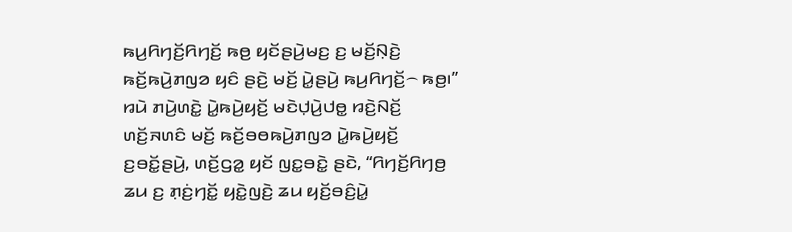ꤒꤣ꤬ꤖꤚꤢꤩ꤬ꤖꤚꤢꤩ꤬ ꤒꤥ꤬ ꤟꤢꤩꤔꤣꤧ꤬ꤗꤢ꤬ ꤢ꤬ ꤗꤢꤩ꤬ꤡ꤫ꤢꤧ꤬ ꤒꤢꤩ꤬ꤒꤣꤧ꤬ꤊꤜꤤ ꤟꤢꤨ ꤔꤢꤧ꤬ ꤗꤢꤩ꤬ ꤣꤧ꤭ꤔꤣꤧ꤬ ꤒꤣ꤬ꤖꤚꤢꤩ꤬꤮ ꤒꤥ꤬꤯”
ꤙꤣꤧ ꤊꤣꤧ꤬ꤛꤢꤧ꤭ ꤣꤧ꤭ꤒꤣꤧ꤬ꤟꤢꤩ꤬ ꤗꤢꤧꤓ꤫ꤣꤧ꤬ꤓꤥ꤭ ꤙꤢꤧ꤬ꤡꤢꤩ꤬ ꤛꤢꤩ꤬ꤏꤛꤢꤨ ꤗꤢꤩ꤬ ꤒꤢꤩ꤬ꤋꤥꤒꤣꤧ꤬ꤊꤜꤤ ꤣꤧ꤭ꤒꤣꤧ꤬ꤟꤢꤩ꤬ ꤢ꤬ꤋꤢꤩ꤭ꤔꤣꤧ꤬, ꤛꤢꤩ꤬ꤞꤤ꤭ ꤟꤢꤩ ꤜꤢ꤭ꤋꤢꤧ꤭ ꤔꤢꤧ, “ꤖꤚꤢꤩ꤬ꤖꤚꤥ꤬ ꤘꤣ ꤢ꤬ ꤊ꤫ꤢꤦ꤬ꤚꤢꤩ꤭ ꤟꤢꤧ꤭ꤜꤢꤧ꤬ ꤘꤣ ꤟꤢꤩ꤬ꤋꤢꤨ꤬ꤣꤧ꤭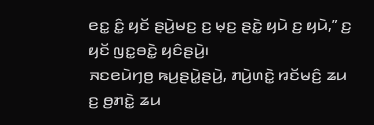ꤕꤢ꤭ ꤢꤨ꤭ ꤟꤢꤩ ꤔꤣꤧ꤬ꤗꤢ꤬ ꤢ꤬ ꤗ꤫ꤢ꤬ ꤔꤢꤧ꤭ ꤟꤣꤧ ꤢ꤬ ꤟꤣꤧ,” ꤢ꤬ ꤟꤢꤩ ꤜꤢ꤭ꤋꤢꤧ꤭ ꤟꤢꤨꤔꤣꤧ꤬꤯
ꤏꤢꤕꤣꤧꤚꤥ꤬ ꤒꤣ꤬ꤔꤣꤧ꤭ꤔꤣꤧ꤬, ꤊꤣꤧ꤬ꤛꤢꤧ꤭ ꤙꤢꤩꤗꤢꤨ꤬ ꤘꤣ ꤢ꤬ ꤥ꤬ꤊꤢꤧ꤭ ꤘꤣ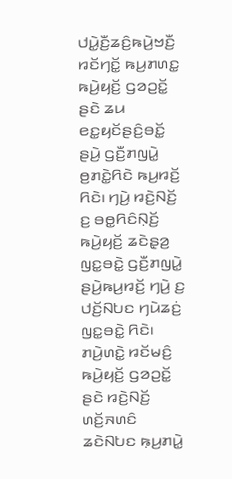ꤓꤣꤧ꤭ꤢꤪ꤬ꤘꤢꤨ꤬ꤒꤣꤧ꤬ꤠꤢꤪ꤬ ꤙꤢꤩꤚꤢꤩ꤭ ꤒꤣ꤬ꤊꤛꤢ꤭ ꤒꤣꤧ꤬ꤟꤢꤩ꤬ ꤞꤤꤑꤢꤩ꤭ ꤔꤢꤧ ꤘꤣ ꤕꤢ꤭ꤟꤢꤩꤔꤢꤨ꤬ꤋꤢꤩ꤭ ꤔꤣꤧ꤬ ꤞꤢꤪ꤬ꤊꤜꤣꤧ꤭ ꤥ꤬ꤊꤢꤧ꤭ꤖꤢꤧ ꤒꤣ꤬ꤙꤢꤩ꤬ ꤖꤢꤧ꤯ ꤚꤣꤧ꤬ ꤙꤢꤧ꤬ꤡꤢꤩ꤬ ꤢ꤬ ꤋꤥ꤭ꤖꤢꤨꤡ꤫ꤢꤩ꤬ ꤒꤣꤧ꤬ꤟꤢꤩ꤬ ꤘꤢꤧꤔ꤫ꤤ꤬ ꤜꤢ꤭ꤋꤢꤧ꤭ ꤞꤢꤪ꤬ꤊꤜꤣꤧ꤭ ꤔꤣꤧ꤬ꤒꤣ꤬ꤙꤢꤩ꤬ ꤚꤣꤧ꤬ ꤢ꤬ ꤓꤢꤩ꤬ꤡꤝꤢ ꤚꤣꤧꤘꤢꤦ꤬ ꤜꤢ꤭ꤋꤢꤧ꤭ ꤖꤢꤧ꤯ ꤊꤣꤧ꤬ꤛꤢꤧ꤭ ꤙꤢꤩꤗꤢꤨ꤬ ꤒꤣꤧ꤬ꤟꤢꤩ꤬ ꤞꤤꤑꤢꤩ꤭ ꤔꤢꤧ ꤙꤢꤧ꤬ꤡꤢꤩ꤬ ꤛꤢꤩ꤬ꤏꤛꤢꤨ ꤘꤢꤧꤡꤝꤢ ꤒ꤫ꤣ꤬ꤊꤣꤧ꤭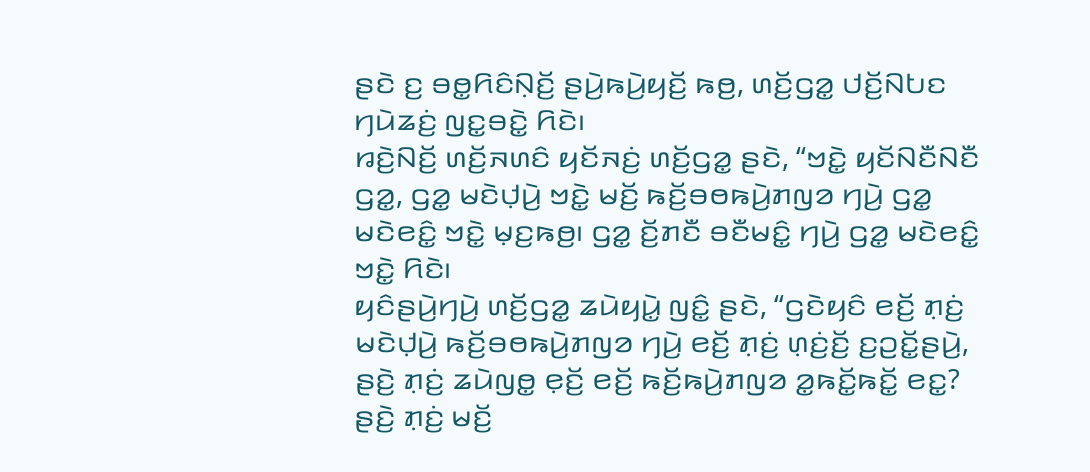ꤔꤢꤧ ꤢ꤬ ꤋꤥ꤭ꤖꤢꤨꤡ꤫ꤢꤩ꤬ ꤔꤣꤧ꤬ꤒꤣꤧ꤬ꤟꤢꤩ꤬ ꤒꤥ꤬, ꤛꤢꤩ꤬ꤞꤤ꤭ ꤓꤢꤩ꤬ꤡꤝꤢ ꤚꤣꤧꤘꤢꤦ꤬ ꤜꤢ꤭ꤋꤢꤧ꤭ ꤖꤢꤧ꤯
ꤙꤢꤧ꤬ꤡꤢꤩ꤬ ꤛꤢꤩ꤬ꤏꤛꤢꤨ ꤟꤢꤩꤏꤢꤦ꤬ ꤛꤢꤩ꤬ꤞꤤ꤭ ꤔꤢꤧ, “ꤠꤢꤧ꤭ ꤟꤢꤩꤡꤢꤪꤡꤢꤪ ꤞꤤ꤭, ꤞꤤ꤭ ꤗꤢꤧꤓ꤫ꤣꤧ꤬ ꤠꤢꤧ꤭ ꤗꤢꤩ꤬ ꤒꤢꤩ꤬ꤋꤥꤒꤣꤧ꤬ꤊꤜꤤ ꤚꤣꤧ꤬ ꤞꤤ꤭ ꤗꤢꤧꤕꤢꤨ꤭ ꤠꤢꤧ꤭ ꤗ꤫ꤢ꤬ꤒꤥ꤬꤯ ꤞꤤ꤭ ꤢꤩ꤬ꤊꤢꤪ ꤋꤢꤪꤗꤢꤨ꤭ ꤚꤣꤧ꤬ ꤞꤤ꤭ ꤗꤢꤧꤕꤢꤨ꤭ ꤠꤢꤧ꤭ ꤖꤢꤧ꤯
ꤟꤢꤨꤔꤣꤧ꤬ꤚꤣꤧ꤬ ꤛꤢꤩ꤬ꤞꤤ꤭ ꤘꤣꤧꤟꤣꤧ꤭ ꤜꤢꤨ꤭ ꤔꤢꤧ, “ꤞꤢꤧꤟꤢꤨ ꤕꤢꤩ꤬ ꤊ꤫ꤢꤦ꤬ ꤗꤢꤧꤓ꤫ꤣꤧ꤬ ꤒꤢꤩ꤬ꤋꤥꤒꤣꤧ꤬ꤊꤜꤤ ꤚꤣꤧ꤬ ꤕꤢꤩ꤬ ꤊ꤫ꤢꤦ꤬ ꤛ꤫ꤢꤦ꤬ꤢꤩ꤬ ꤢ꤬ꤑꤢꤩ꤭ꤔꤣꤧ꤬, ꤔꤢꤧ꤬ ꤊ꤫ꤢꤦ꤬ ꤘꤣꤧꤜꤥ꤭ ꤕ꤫ꤢꤩ꤬ ꤕꤢꤩ꤬ ꤒꤢꤩ꤬ꤒꤣꤧ꤬ꤊꤜꤤ ꤤ꤭ꤒꤢꤩ꤭ꤒꤢꤩ꤭ ꤕꤢ꤭? ꤔꤢꤧ꤬ ꤊ꤫ꤢꤦ꤬ ꤗꤢꤩ꤬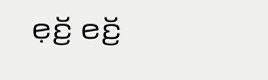ꤕ꤫ꤢꤩ꤬ ꤕꤢꤩ꤬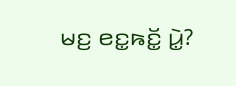ꤗꤢ꤬ ꤕꤢ꤭ꤒꤢꤩ꤭ ꤣꤧ꤭?